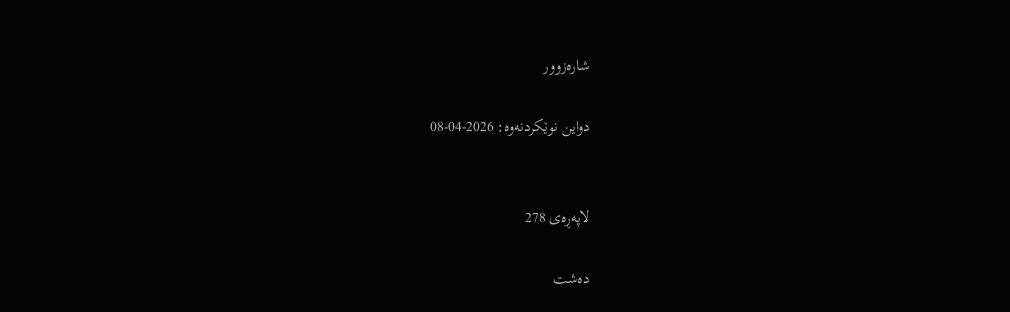شارەزوور

دواین نوێکردنەوە: 2026-04-08


لاپەڕەی 278

دەشت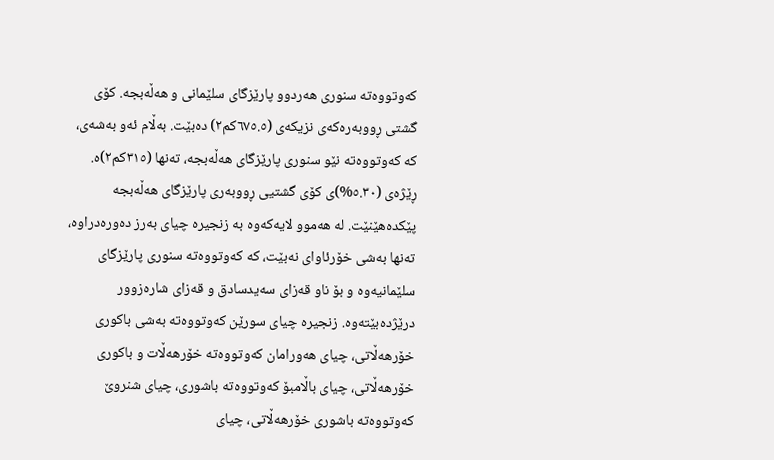کەوتووەتە سنوری هەردوو پارێزگای سلێمانی و هەڵەبجە. کۆی گشتی ڕووبەرەکەی نزیکەی (٦٧٥.٥کم٢) دەبێت. بەڵام ئەو بەشەی، کە کەوتووەتە نێو سنوری پارێزگای هەڵەبجە، تەنها (٣١٥کم٢)ە. ڕێژەی (٥.٣٠%)ی کۆی گشتیی ڕووبەری پارێزگای هەڵەبجە پێکدەهێنێت. لە هەموو لایەکەوە بە زنجیرە چیای بەرز دەورەدراوە، تەنها بەشی خۆرئاوای نەبێت، کە کەوتووەتە سنوری پارێزگای سلێمانیەوە و بۆ ناو قەزای سەیدسادق و قەزای شارەزوور درێژدەبێتەوە. زنجیرە چیای سورێن کەوتووەتە بەشی باکوری خۆرهەڵاتی، چیای هەورامان کەوتووەتە خۆرهەڵات و باکوری خۆرهەڵاتی، چیای باڵامبۆ کەوتووەتە باشوری، چیای شنروێ کەوتووەتە باشوری خۆرهەڵاتی، چیای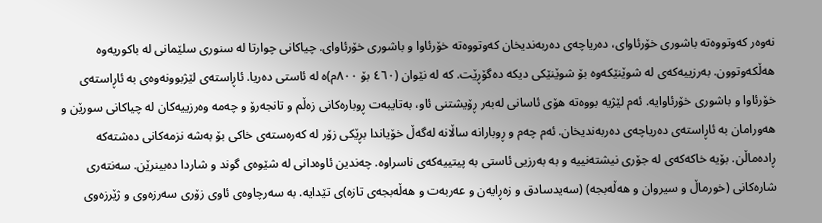نەوەر کەوتووەتە باشوری خۆرئاوای، دەریاچەی دەربەندیخان کەوتووەتە خۆرئاوا و باشوری خۆرئاوای. چیاکانی چوارتا لە سنوری سلێمانی لە باکوریەوە هەڵکەوتوون. بەرزییەکەی لە شوێنێکەوە بۆ شوێنێکی دیکە دەگۆڕێت. کە لە نێوان (٤٦٠ بۆ ٨٠٠م)ە لە ئاستی دەریا. ئاڕاستەی لێژبوونەوەی بە ئاڕاستەی خۆرئاوا و باشوری خۆرئاوایە. ئەم لێژیە بووەتە هۆی ئاسانی لەبەر ڕۆیشتنی ئاو، بەتایبەت ڕوبارەکانی زەڵم و تانجەرۆ و چەمە وەرزییەکان لە چیاکانی سورێن و هەورامان بە ئاڕاستەی دەریاچەی دەربەندیخان. ئەم چەم و ڕوبارانە ساڵانە لەگەڵ خۆیاندا بڕێکی زۆر لە کەرەستەی خاکی بۆ بەشە نزمەکانی دەشتەکە ڕادەماڵن. بۆیە خاکەکەی لە جۆری نیشتەنییە و بە بەرزیی ئاستی بە پیتییەکەی ناسراوە. چەندین ئاوەدانی لە شێوەی گوند و شاردا دەبینرێن. سەنتەری شارەکانی (خورماڵ و سیروان و هەڵەبجە) (سەیدسادق و زەڕایەن و عەربەت و هەڵەبجەی تازە)ی تێدایە. بە سەرچاوەی ئاوی زۆری سەرزەوی و ژێرزەوی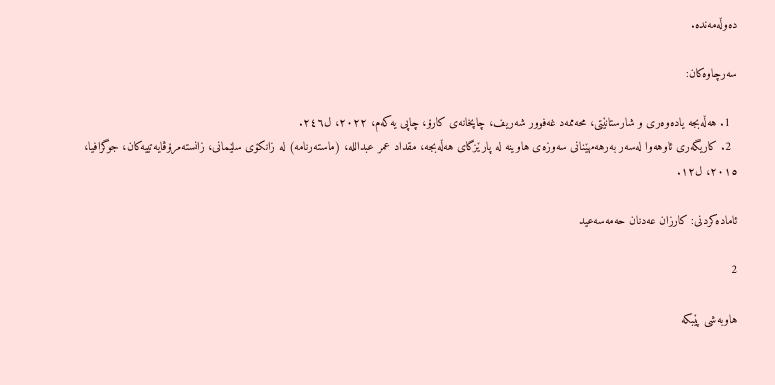دەوڵەمەندە.

سەرچاوەکان:

  1. هەڵەبجە یادەوەری و شارستانێتی، محەممەد غەفوور شەریف، چاپخانەی کارۆ، چاپی یەکەم، ٢٠٢٢، ل٢٤٦.
  2. کاریگەری ئاوهەوا لەسەر بەرهەمهێنانی سەوزەی هاوینە لە پارێزگای هەڵەبجە، مقداد عمر عبدالله، (ماستەرنامە) لە زانکۆی سلێمانی، زانستەمرۆڤایەتییەکان، جوگرافیا، ٢٠١٥، ل١٢.

ئامادەکردنی: کارزان عەدنان حەمەسەعید

2

هاوبەشی پێبکە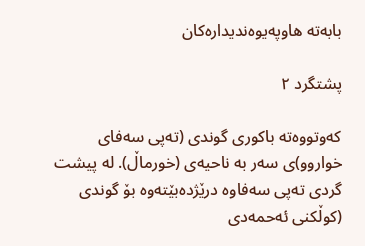بابەتە هاوپەیوەندیدارەکان

پشتگرد ٢

کەوتووەتە باکوری گوندی (تەپی سەفای خواروو)ی سەر بە ناحیەی (خورماڵ). لە پیشت گردى تەپی سەفاوە درێژدەبێتەوە بۆ گوندی (کوڵکنی ئەحمەدی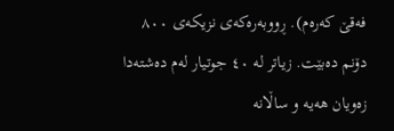فەقێ کەرەم). ڕووبەرەکەی نزیکەی ٨٠٠ دۆنم دەبێت. زياتر لە ٤٠ جوتیار لەم دەشتەدا زەویان هەیە و ساڵانە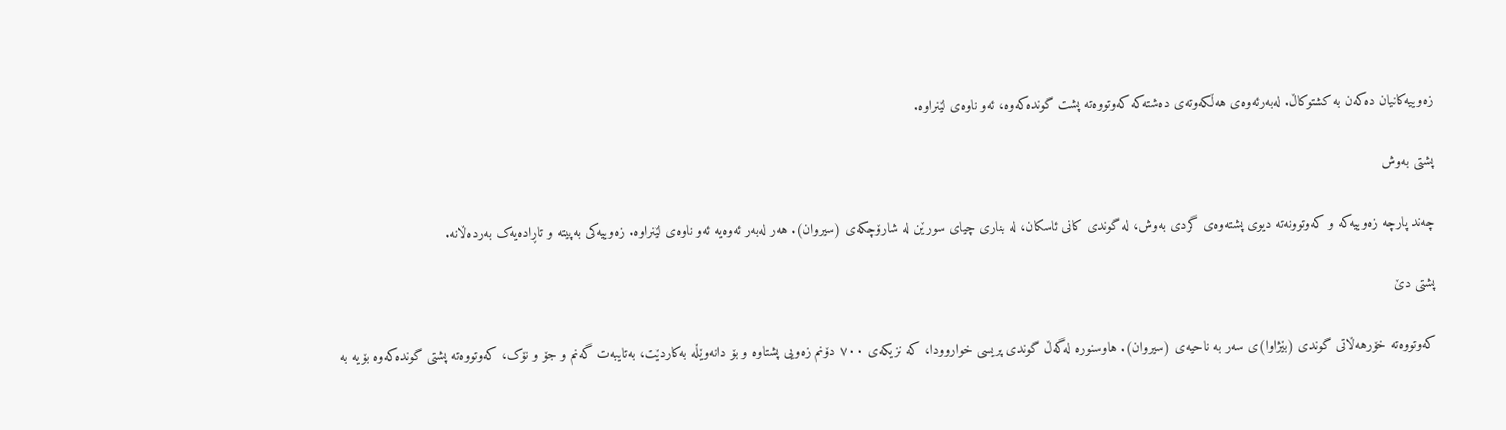زەوییەکانیان دەکەن بە کشتوکاڵ. لەبەرئەوەی هەڵکەوتەی دەشتەکە کەوتووەتە پشت گوندەکەوه،‌ ئەو ناوەی لێنراوە.

پشتی بەوش

چەند پارچە زەوییەکە و کەوتوونەتە دیوی پشتەوەی گردی بەوش، لە گوندی کانی ئاسکان، لە بناری چیای سورێن لە شارۆچکەی (سیروان). هەر لەبەر ئەوەیە ئەو ناوەی لێنراوە. زەوییەکی بەپیتە و تاڕادەیەک بەردەڵانە.

پشتى دێ

کەوتووەتە خۆرهەڵاتى گوندى (بێژاوا)ی سەر بە ناحیەی (سیروان). هاوسنورە لەگەڵ گوندى پريسى خواروودا، کە نزيکەى ٧٠٠ دۆنم زەویى پشتاوە و بۆ دانەوێڵە بەکاردێت، بەتايبەت گەنم و جۆ و نۆک، کەوتووەتە پشتى گوندەکەوە بۆيە بە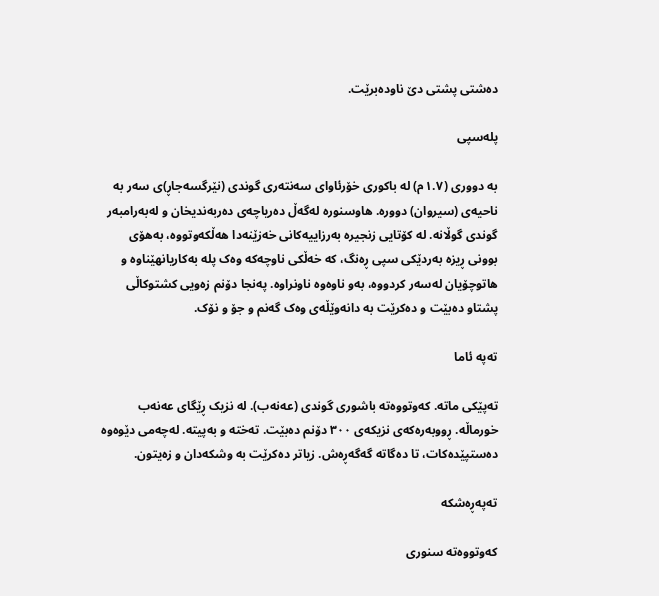دەشتى پشتى دێ ناودەبرێت.

پلەسپى

بە دووری (١.٧م) لە باکورى خۆرئاواى سەنتەری گوندى (نێرگسەجاڕ)ی سەر بە ناحیە‌ی (سیروان) دوورە. هاوسنورە لەگەڵ دەرياچەى دەربەنديخان و لەبەرامبەر گوندى گوڵانە. لە کۆتايى زنجيرە بەرزاييەکانى خەزێنەدا هەڵکەوتووە، بەهۆى بوونى ڕيزە بەردێکى سپى ڕەنگ، کە خەڵکى ناوچەکە وەک پلە بەکاريانهێناوە و هاتوچۆيان لەسەر کردووە، بەو ناوەوە ناونراوه. پەنجا دۆنم زەویى کشتوکاڵى پشتاو دەبێت و دەکرێت بە دانەوێڵەى وەک گەنم و جۆ و نۆک‌.

تەپە ئاما

تەپێکی ماتە. کەوتووەتە باشوری گوندی (عەنەب). لە نزیک ڕێگای عەنەب خورماڵە. ڕووبەرەکەی نزیکەی ٣٠٠ دۆنم دەبێت. تەختە و بەپیتە. لەچەمی دێوەوە دەستپێدەکات، تا دەگاتە گەگەڕەش. زیاتر دەکرێت بە وشکەدان و زەیتون.

تەپەڕەشکە

کەوتووەتە سنورى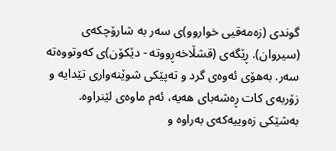گوندى (زەمەقیی خواروو)ی سەر بە شارۆچکەی (سيروان). ڕێگەى (قشڵاخەڕووتە - دێکۆن)ی کەوتووەتە سەر. بەهۆى ئەوەى گرد و تەپێکى شوێنەوارى تێدايە و زۆربەی کات ڕەشەبای هەيه، ئەم ماوەی لێنراوە. بەشێکی زەوییەکەی بەراوە و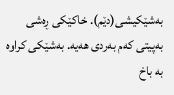بەشێکيشی(دێم). خاکێکى ڕەشى بەپيتى کەم بەردی هەیە. بەشێکی کراوە بە باخ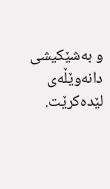و بەشێکیشی دانەوێڵەی لێدەکرێت.